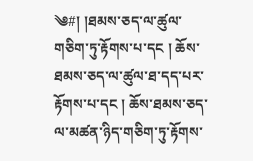༄#། །ཐམས་ཅད་ལ་ཚུལ་གཅིག་ཏུ་རྟོགས་པ་དང ། ཆོས་ཐམས་ཅད་ལ་ཚུལ་ཐ་དད་པར་རྟོགས་པ་དང ། ཆོས་ཐམས་ཅད་ལ་མཚན་ཉིད་གཅིག་ཏུ་རྟོགས་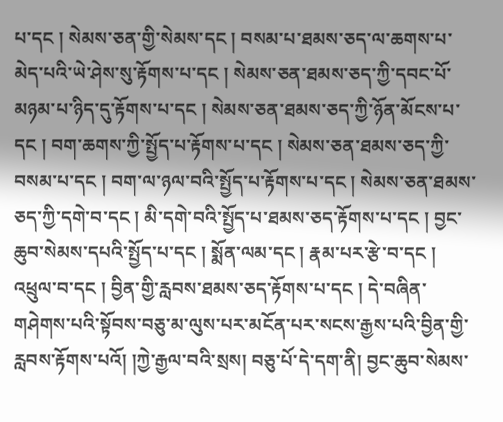པ་དང ། སེམས་ཅན་གྱི་སེམས་དང ། བསམ་པ་ཐམས་ཅད་ལ་ཆགས་པ་མེད་པའི་ཡེ་ཤེས་སུ་རྟོགས་པ་དང ། སེམས་ཅན་ཐམས་ཅད་ཀྱི་དབང་པོ་མཉམ་པ་ཉིད་དུ་རྟོགས་པ་དང ། སེམས་ཅན་ཐམས་ཅད་ཀྱི་ཉོན་མོངས་པ་དང ། བག་ཆགས་ཀྱི་སྤྱོད་པ་རྟོགས་པ་དང ། སེམས་ཅན་ཐམས་ཅད་ཀྱི་བསམ་པ་དང ། བག་ལ་ཉལ་བའི་སྤྱོད་པ་རྟོགས་པ་དང ། སེམས་ཅན་ཐམས་ཅད་ཀྱི་དགེ་བ་དང ། མི་དགེ་བའི་སྤྱོད་པ་ཐམས་ཅད་རྟོགས་པ་དང ། བྱང་ཆུབ་སེམས་དཔའི་སྤྱོད་པ་དང ། སྨོན་ལམ་དང ། རྣམ་པར་རྩེ་བ་དང ། འཕྲུལ་བ་དང ། བྱིན་གྱི་རླབས་ཐམས་ཅད་རྟོགས་པ་དང ། དེ་བཞིན་གཤེགས་པའི་སྟོབས་བཅུ་མ་ལུས་པར་མངོན་པར་སངས་རྒྱས་པའི་བྱིན་གྱི་རླབས་རྟོགས་པའོ། །ཀྱེ་རྒྱལ་བའི་སྲས། བཅུ་པོ་དེ་དག་ནི། བྱང་ཆུབ་སེམས་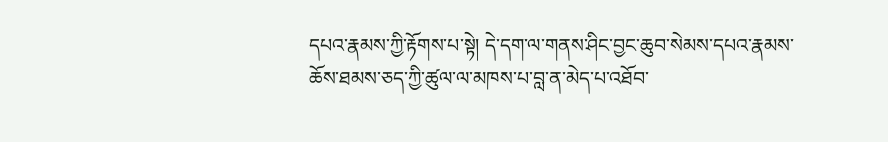དཔའ་རྣམས་ཀྱི་རྟོགས་པ་སྟེ། དེ་དག་ལ་གནས་ཤིང་བྱང་ཆུབ་སེམས་དཔའ་རྣམས་ཆོས་ཐམས་ཅད་ཀྱི་ཚུལ་ལ་མཁས་པ་བླ་ན་མེད་པ་འཐོབ་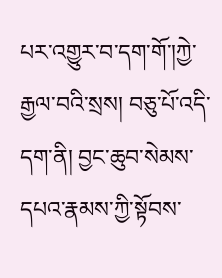པར་འགྱུར་བ་དག་གོ་།ཀྱེ་རྒྱལ་བའི་སྲས། བཅུ་པོ་འདི་དག་ནི། བྱང་ཆུབ་སེམས་དཔའ་རྣམས་ཀྱི་སྟོབས་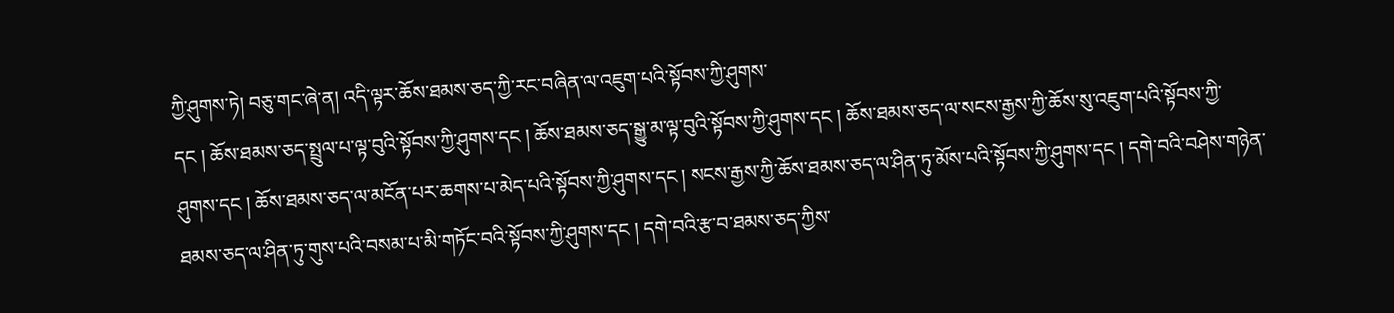ཀྱི་ཤུགས་ཏེ། བཅུ་གང་ཞེ་ན། འདི་ལྟར་ཆོས་ཐམས་ཅད་ཀྱི་རང་བཞིན་ལ་འཇུག་པའི་སྟོབས་ཀྱི་ཤུགས་
དང ། ཆོས་ཐམས་ཅད་སྤྲུལ་པ་ལྟ་བུའི་སྟོབས་ཀྱི་ཤུགས་དང ། ཆོས་ཐམས་ཅད་སྒྱུ་མ་ལྟ་བུའི་སྟོབས་ཀྱི་ཤུགས་དང ། ཆོས་ཐམས་ཅད་ལ་སངས་རྒྱས་ཀྱི་ཆོས་སུ་འཇུག་པའི་སྟོབས་ཀྱི་ཤུགས་དང ། ཆོས་ཐམས་ཅད་ལ་མངོན་པར་ཆགས་པ་མེད་པའི་སྟོབས་ཀྱི་ཤུགས་དང ། སངས་རྒྱས་ཀྱི་ཆོས་ཐམས་ཅད་ལ་ཤིན་ཏུ་མོས་པའི་སྟོབས་ཀྱི་ཤུགས་དང ། དགེ་བའི་བཤེས་གཉེན་ཐམས་ཅད་ལ་ཤིན་ཏུ་གུས་པའི་བསམ་པ་མི་གཏོང་བའི་སྟོབས་ཀྱི་ཤུགས་དང ། དགེ་བའི་རྩ་བ་ཐམས་ཅད་ཀྱིས་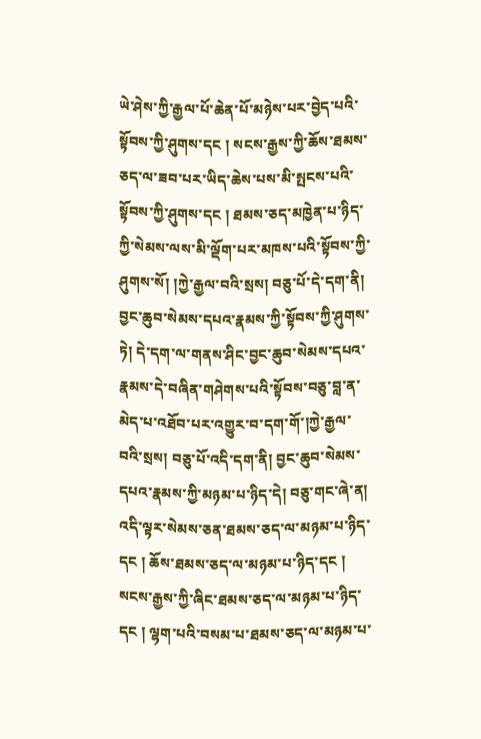ཡེ་ཤེས་ཀྱི་རྒྱལ་པོ་ཆེན་པོ་མཉེས་པར་བྱེད་པའི་སྟོབས་ཀྱི་ཤུགས་དང ། སངས་རྒྱས་ཀྱི་ཆོས་ཐམས་ཅད་ལ་ཟབ་པར་ཡིད་ཆེས་པས་མི་སྤངས་པའི་སྟོབས་ཀྱི་ཤུགས་དང ། ཐམས་ཅད་མཁྱེན་པ་ཉིད་ཀྱི་སེམས་ལས་མི་ལྡོག་པར་མཁས་པའི་སྟོབས་ཀྱི་ཤུགས་སོ། །ཀྱེ་རྒྱལ་བའི་སྲས། བཅུ་པོ་དེ་དག་ནི། བྱང་ཆུབ་སེམས་དཔའ་རྣམས་ཀྱི་སྟོབས་ཀྱི་ཤུགས་ཏེ། དེ་དག་ལ་གནས་ཤིང་བྱང་ཆུབ་སེམས་དཔའ་རྣམས་དེ་བཞིན་གཤེགས་པའི་སྟོབས་བཅུ་བླ་ན་མེད་པ་འཐོབ་པར་འགྱུར་བ་དག་གོ་།ཀྱེ་རྒྱལ་བའི་སྲས། བཅུ་པོ་འདི་དག་ནི། བྱང་ཆུབ་སེམས་དཔའ་རྣམས་ཀྱི་མཉམ་པ་ཉིད་དེ། བཅུ་གང་ཞེ་ན། འདི་ལྟར་སེམས་ཅན་ཐམས་ཅད་ལ་མཉམ་པ་ཉིད་དང ། ཆོས་ཐམས་ཅད་ལ་མཉམ་པ་ཉིད་དང ། སངས་རྒྱས་ཀྱི་ཞིང་ཐམས་ཅད་ལ་མཉམ་པ་ཉིད་དང ། ལྷག་པའི་བསམ་པ་ཐམས་ཅད་ལ་མཉམ་པ་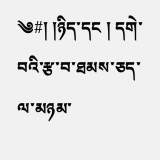༄#། །ཉིད་དང ། དགེ་བའི་རྩ་བ་ཐམས་ཅད་ལ་མཉམ་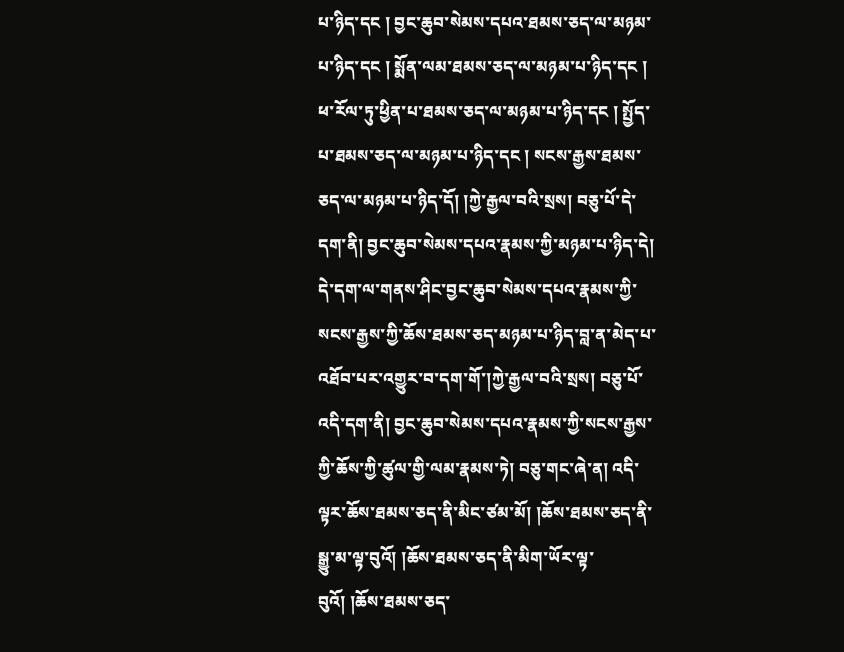པ་ཉིད་དང ། བྱང་ཆུབ་སེམས་དཔའ་ཐམས་ཅད་ལ་མཉམ་པ་ཉིད་དང ། སྨོན་ལམ་ཐམས་ཅད་ལ་མཉམ་པ་ཉིད་དང ། ཕ་རོལ་ཏུ་ཕྱིན་པ་ཐམས་ཅད་ལ་མཉམ་པ་ཉིད་དང ། སྤྱོད་པ་ཐམས་ཅད་ལ་མཉམ་པ་ཉིད་དང ། སངས་རྒྱས་ཐམས་ཅད་ལ་མཉམ་པ་ཉིད་དོ། །ཀྱེ་རྒྱལ་བའི་སྲས། བཅུ་པོ་དེ་དག་ནི། བྱང་ཆུབ་སེམས་དཔའ་རྣམས་ཀྱི་མཉམ་པ་ཉིད་དེ། དེ་དག་ལ་གནས་ཤིང་བྱང་ཆུབ་སེམས་དཔའ་རྣམས་ཀྱི་སངས་རྒྱས་ཀྱི་ཆོས་ཐམས་ཅད་མཉམ་པ་ཉིད་བླ་ན་མེད་པ་འཐོབ་པར་འགྱུར་བ་དག་གོ་།ཀྱེ་རྒྱལ་བའི་སྲས། བཅུ་པོ་འདི་དག་ནི། བྱང་ཆུབ་སེམས་དཔའ་རྣམས་ཀྱི་སངས་རྒྱས་ཀྱི་ཆོས་ཀྱི་ཚུལ་གྱི་ལམ་རྣམས་ཏེ། བཅུ་གང་ཞེ་ན། འདི་ལྟར་ཆོས་ཐམས་ཅད་ནི་མིང་ཙམ་མོ། །ཆོས་ཐམས་ཅད་ནི་སྒྱུ་མ་ལྟ་བུའོ། །ཆོས་ཐམས་ཅད་ནི་མིག་ཡོར་ལྟ་བུའོ། །ཆོས་ཐམས་ཅད་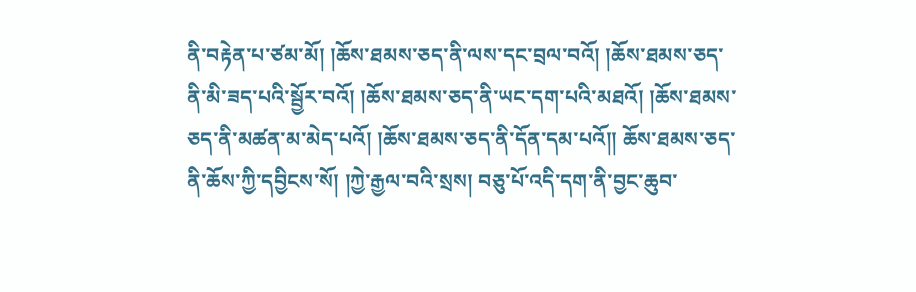ནི་བརྟེན་པ་ཙམ་མོ། །ཆོས་ཐམས་ཅད་ནི་ལས་དང་བྲལ་བའོ། །ཆོས་ཐམས་ཅད་ནི་མི་ཟད་པའི་སྦྱོར་བའོ། །ཆོས་ཐམས་ཅད་ནི་ཡང་དག་པའི་མཐའོ། །ཆོས་ཐམས་ཅད་ནི་མཚན་མ་མེད་པའོ། །ཆོས་ཐམས་ཅད་ནི་དོན་དམ་པའོ།། ཆོས་ཐམས་ཅད་ནི་ཆོས་ཀྱི་དབྱིངས་སོ། །ཀྱེ་རྒྱལ་བའི་སྲས། བཅུ་པོ་འདི་དག་ནི་བྱང་ཆུབ་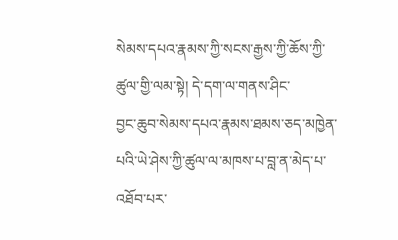སེམས་དཔའ་རྣམས་ཀྱི་སངས་རྒྱས་ཀྱི་ཆོས་ཀྱི་ཚུལ་གྱི་ལམ་སྟེ། དེ་དག་ལ་གནས་ཤིང་
བྱང་ཆུབ་སེམས་དཔའ་རྣམས་ཐམས་ཅད་མཁྱེན་པའི་ཡེ་ཤེས་ཀྱི་ཚུལ་ལ་མཁས་པ་བླ་ན་མེད་པ་འཐོབ་པར་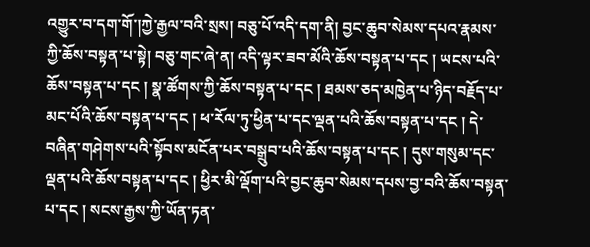འགྱུར་བ་དག་གོ་།ཀྱེ་རྒྱལ་བའི་སྲས། བཅུ་པོ་འདི་དག་ནི། བྱང་ཆུབ་སེམས་དཔའ་རྣམས་ཀྱི་ཆོས་བསྟན་པ་སྟེ། བཅུ་གང་ཞེ་ན། འདི་ལྟར་ཟབ་མོའི་ཆོས་བསྟན་པ་དང ། ཡངས་པའི་ཆོས་བསྟན་པ་དང ། སྣ་ཚོགས་ཀྱི་ཆོས་བསྟན་པ་དང ། ཐམས་ཅད་མཁྱེན་པ་ཉིད་བརྗོད་པ་མང་པོའི་ཆོས་བསྟན་པ་དང ། ཕ་རོལ་ཏུ་ཕྱིན་པ་དང་ལྡན་པའི་ཆོས་བསྟན་པ་དང ། དེ་བཞིན་གཤེགས་པའི་སྟོབས་མངོན་པར་བསྒྲུབ་པའི་ཆོས་བསྟན་པ་དང ། དུས་གསུམ་དང་ལྡན་པའི་ཆོས་བསྟན་པ་དང ། ཕྱིར་མི་ལྡོག་པའི་བྱང་ཆུབ་སེམས་དཔས་བྱ་བའི་ཆོས་བསྟན་པ་དང ། སངས་རྒྱས་ཀྱི་ཡོན་ཏན་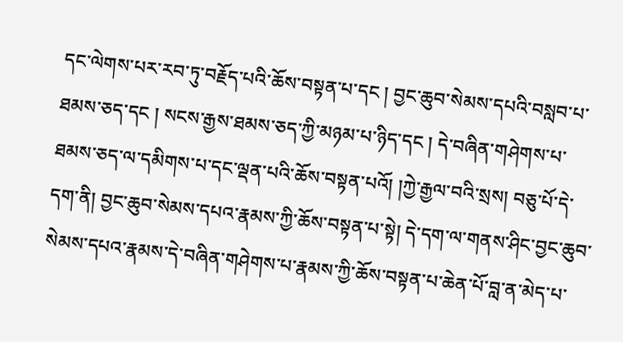དང་ལེགས་པར་རབ་ཏུ་བརྗོད་པའི་ཆོས་བསྟན་པ་དང ། བྱང་ཆུབ་སེམས་དཔའི་བསླབ་པ་ཐམས་ཅད་དང ། སངས་རྒྱས་ཐམས་ཅད་ཀྱི་མཉམ་པ་ཉིད་དང ། དེ་བཞིན་གཤེགས་པ་ཐམས་ཅད་ལ་དམིགས་པ་དང་ལྡན་པའི་ཆོས་བསྟན་པའོ། །ཀྱེ་རྒྱལ་བའི་སྲས། བཅུ་པོ་དེ་དག་ནི། བྱང་ཆུབ་སེམས་དཔའ་རྣམས་ཀྱི་ཆོས་བསྟན་པ་སྟེ། དེ་དག་ལ་གནས་ཤིང་བྱང་ཆུབ་སེམས་དཔའ་རྣམས་དེ་བཞིན་གཤེགས་པ་རྣམས་ཀྱི་ཆོས་བསྟན་པ་ཆེན་པོ་བླ་ན་མེད་པ་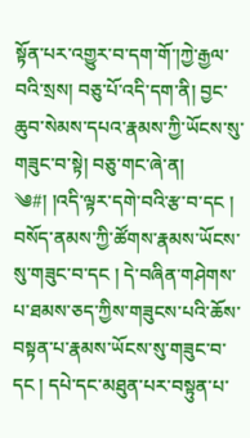སྟོན་པར་འགྱུར་བ་དག་གོ་།ཀྱེ་རྒྱལ་བའི་སྲས། བཅུ་པོ་འདི་དག་ནི། བྱང་ཆུབ་སེམས་དཔའ་རྣམས་ཀྱི་ཡོངས་སུ་གཟུང་བ་སྟེ། བཅུ་གང་ཞེ་ན།
༄#། །འདི་ལྟར་དགེ་བའི་རྩ་བ་དང ། བསོད་ནམས་ཀྱི་ཚོགས་རྣམས་ཡོངས་སུ་གཟུང་བ་དང ། དེ་བཞིན་གཤེགས་པ་ཐམས་ཅད་ཀྱིས་གཟུངས་པའི་ཆོས་བསྟན་པ་རྣམས་ཡོངས་སུ་གཟུང་བ་དང ། དཔེ་དང་མཐུན་པར་བསྟུན་པ་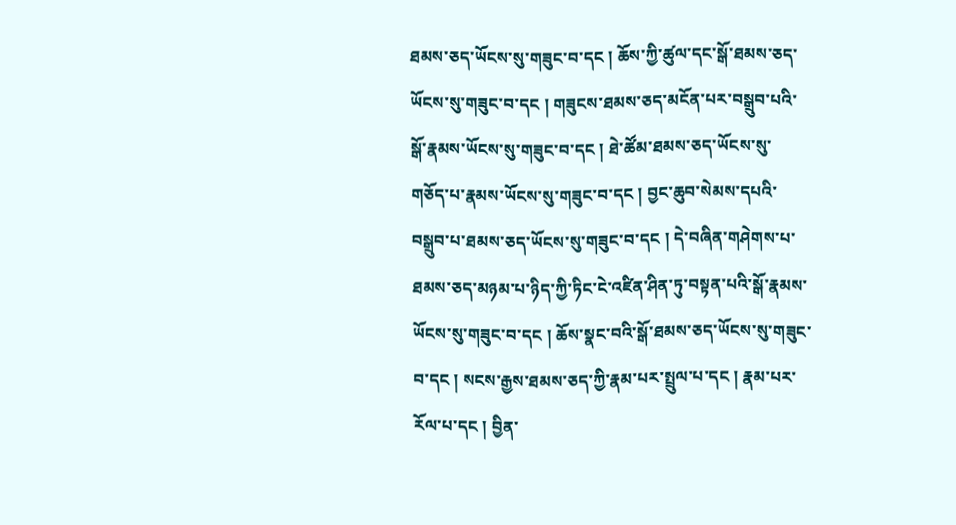ཐམས་ཅད་ཡོངས་སུ་གཟུང་བ་དང ། ཆོས་ཀྱི་ཚུལ་དང་སྒོ་ཐམས་ཅད་ཡོངས་སུ་གཟུང་བ་དང ། གཟུངས་ཐམས་ཅད་མངོན་པར་བསྒྲུབ་པའི་སྒོ་རྣམས་ཡོངས་སུ་གཟུང་བ་དང ། ཐེ་ཚོམ་ཐམས་ཅད་ཡོངས་སུ་གཅོད་པ་རྣམས་ཡོངས་སུ་གཟུང་བ་དང ། བྱང་ཆུབ་སེམས་དཔའི་བསྒྲུབ་པ་ཐམས་ཅད་ཡོངས་སུ་གཟུང་བ་དང ། དེ་བཞིན་གཤེགས་པ་ཐམས་ཅད་མཉམ་པ་ཉིད་ཀྱི་ཏིང་ངེ་འཛིན་ཤིན་ཏུ་བསྟན་པའི་སྒོ་རྣམས་ཡོངས་སུ་གཟུང་བ་དང ། ཆོས་སྣང་བའི་སྒོ་ཐམས་ཅད་ཡོངས་སུ་གཟུང་བ་དང ། སངས་རྒྱས་ཐམས་ཅད་ཀྱི་རྣམ་པར་སྤྲུལ་པ་དང ། རྣམ་པར་རོལ་པ་དང ། བྱིན་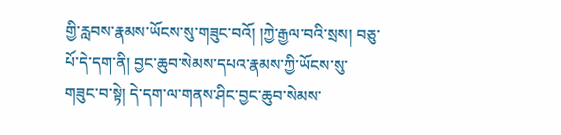གྱི་རླབས་རྣམས་ཡོངས་སུ་གཟུང་བའོ། །ཀྱེ་རྒྱལ་བའི་སྲས། བཅུ་པོ་དེ་དག་ནི། བྱང་ཆུབ་སེམས་དཔའ་རྣམས་ཀྱི་ཡོངས་སུ་གཟུང་བ་སྟེ། དེ་དག་ལ་གནས་ཤིང་བྱང་ཆུབ་སེམས་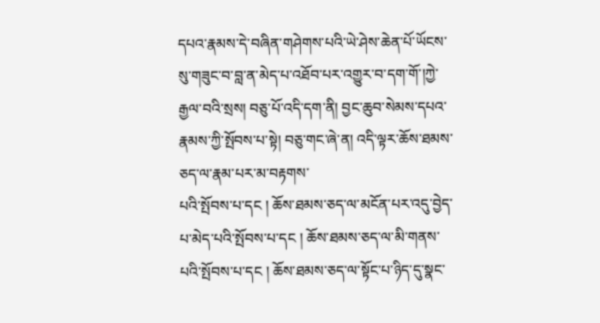དཔའ་རྣམས་དེ་བཞིན་གཤེགས་པའི་ཡེ་ཤེས་ཆེན་པོ་ཡོངས་སུ་གཟུང་བ་བླ་ན་མེད་པ་འཐོབ་པར་འགྱུར་བ་དག་གོ་།ཀྱེ་རྒྱལ་བའི་སྲས། བཅུ་པོ་འདི་དག་ནི། བྱང་ཆུབ་སེམས་དཔའ་རྣམས་ཀྱི་སྤོབས་པ་སྟེ། བཅུ་གང་ཞེ་ན། འདི་ལྟར་ཆོས་ཐམས་ཅད་ལ་རྣམ་པར་མ་བརྟགས་
པའི་སྤོབས་པ་དང ། ཆོས་ཐམས་ཅད་ལ་མངོན་པར་འདུ་བྱེད་པ་མེད་པའི་སྤོབས་པ་དང ། ཆོས་ཐམས་ཅད་ལ་མི་གནས་པའི་སྤོབས་པ་དང ། ཆོས་ཐམས་ཅད་ལ་སྟོང་པ་ཉིད་དུ་སྣང་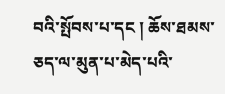བའི་སྤོབས་པ་དང ། ཆོས་ཐམས་ཅད་ལ་མུན་པ་མེད་པའི་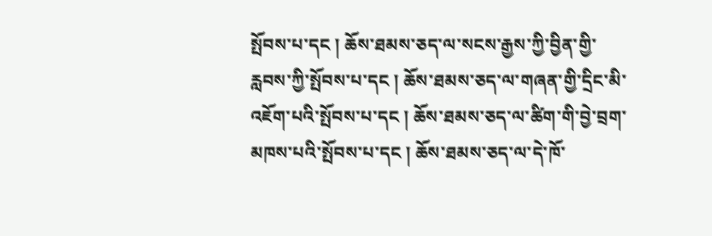སྤོབས་པ་དང ། ཆོས་ཐམས་ཅད་ལ་སངས་རྒྱས་ཀྱི་བྱིན་གྱི་རླབས་ཀྱི་སྤོབས་པ་དང ། ཆོས་ཐམས་ཅད་ལ་གཞན་གྱི་དྲིང་མི་འཇོག་པའི་སྤོབས་པ་དང ། ཆོས་ཐམས་ཅད་ལ་ཚིག་གི་བྱེ་བྲག་མཁས་པའི་སྤོབས་པ་དང ། ཆོས་ཐམས་ཅད་ལ་དེ་ཁོ་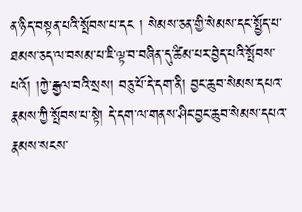ན་ཉིད་བསྟན་པའི་སྤོབས་པ་དང ། སེམས་ཅན་གྱི་སེམས་དང་སྤྱོད་པ་ཐམས་ཅད་ལ་བསམ་པ་ཇི་ལྟ་བ་བཞིན་དུ་ཚིམ་པར་བྱེད་པའི་སྤོབས་པའོ། །ཀྱེ་རྒྱལ་བའི་སྲས། བཅུ་པོ་དེ་དག་ནི། བྱང་ཆུབ་སེམས་དཔའ་རྣམས་ཀྱི་སྤོབས་པ་སྟེ། དེ་དག་ལ་གནས་ཤིང་བྱང་ཆུབ་སེམས་དཔའ་རྣམས་སངས་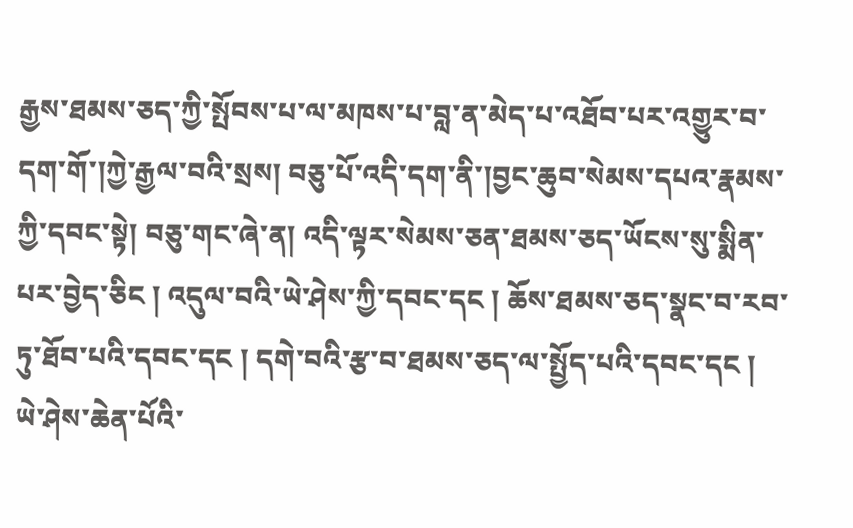རྒྱས་ཐམས་ཅད་ཀྱི་སྤོབས་པ་ལ་མཁས་པ་བླ་ན་མེད་པ་འཐོབ་པར་འགྱུར་བ་དག་གོ་།ཀྱེ་རྒྱལ་བའི་སྲས། བཅུ་པོ་འདི་དག་ནི་།བྱང་ཆུབ་སེམས་དཔའ་རྣམས་ཀྱི་དབང་སྟེ། བཅུ་གང་ཞེ་ན། འདི་ལྟར་སེམས་ཅན་ཐམས་ཅད་ཡོངས་སུ་སྨིན་པར་བྱེད་ཅིང ། འདུལ་བའི་ཡེ་ཤེས་ཀྱི་དབང་དང ། ཆོས་ཐམས་ཅད་སྣང་བ་རབ་ཏུ་ཐོབ་པའི་དབང་དང ། དགེ་བའི་རྩ་བ་ཐམས་ཅད་ལ་སྤྱོད་པའི་དབང་དང ། ཡེ་ཤེས་ཆེན་པོའི་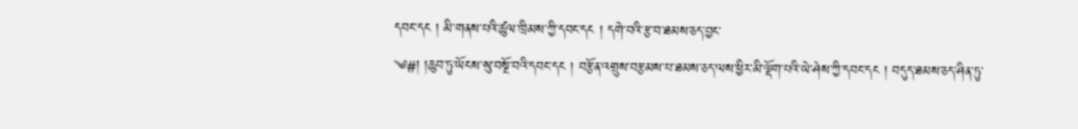དབང་དང ། མི་གནས་པའི་ཚུལ་ཁྲིམས་ཀྱི་དབང་དང ། དགེ་བའི་རྩ་བ་ཐམས་ཅད་བྱང་
༄#། །ཆུབ་ཏུ་ཡོངས་སུ་བསྔོ་བའི་དབང་དང ། བརྩོན་འགྲུས་བརྩམས་པ་ཐམས་ཅད་ལས་ཕྱིར་མི་ལྡོག་པའི་ཡེ་ཤེས་ཀྱི་དབང་དང ། བདུད་ཐམས་ཅད་ཤིན་ཏུ་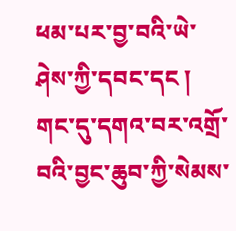ཕམ་པར་བྱ་བའི་ཡེ་ཤེས་ཀྱི་དབང་དང ། གང་དུ་དགའ་བར་འགྲོ་བའི་བྱང་ཆུབ་ཀྱི་སེམས་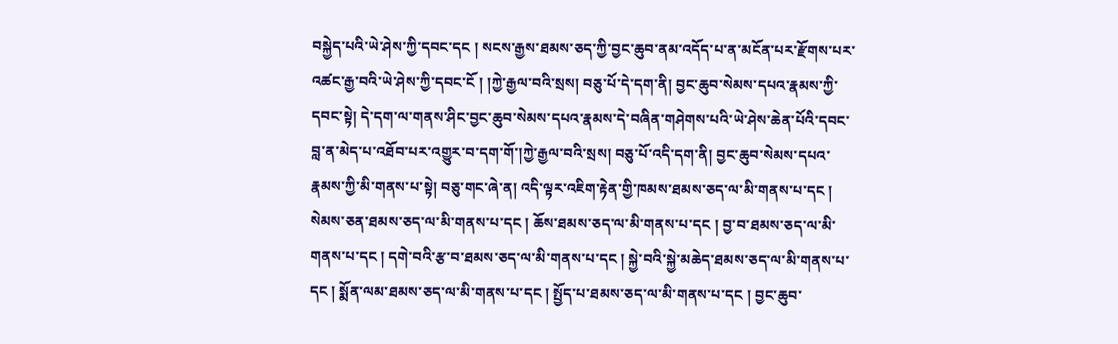བསྐྱེད་པའི་ཡེ་ཤེས་ཀྱི་དབང་དང ། སངས་རྒྱས་ཐམས་ཅད་ཀྱི་བྱང་ཆུབ་ནམ་འདོད་པ་ན་མངོན་པར་རྫོགས་པར་འཚང་རྒྱ་བའི་ཡེ་ཤེས་ཀྱི་དབང་ངོ ། །ཀྱེ་རྒྱལ་བའི་སྲས། བཅུ་པོ་དེ་དག་ནི། བྱང་ཆུབ་སེམས་དཔའ་རྣམས་ཀྱི་དབང་སྟེ། དེ་དག་ལ་གནས་ཤིང་བྱང་ཆུབ་སེམས་དཔའ་རྣམས་དེ་བཞིན་གཤེགས་པའི་ཡེ་ཤེས་ཆེན་པོའི་དབང་བླ་ན་མེད་པ་འཐོབ་པར་འགྱུར་བ་དག་གོ་།ཀྱེ་རྒྱལ་བའི་སྲས། བཅུ་པོ་འདི་དག་ནི། བྱང་ཆུབ་སེམས་དཔའ་རྣམས་ཀྱི་མི་གནས་པ་སྟེ། བཅུ་གང་ཞེ་ན། འདི་ལྟར་འཇིག་རྟེན་གྱི་ཁམས་ཐམས་ཅད་ལ་མི་གནས་པ་དང ། སེམས་ཅན་ཐམས་ཅད་ལ་མི་གནས་པ་དང ། ཆོས་ཐམས་ཅད་ལ་མི་གནས་པ་དང ། བྱ་བ་ཐམས་ཅད་ལ་མི་གནས་པ་དང ། དགེ་བའི་རྩ་བ་ཐམས་ཅད་ལ་མི་གནས་པ་དང ། སྐྱེ་བའི་སྐྱེ་མཆེད་ཐམས་ཅད་ལ་མི་གནས་པ་དང ། སྨོན་ལམ་ཐམས་ཅད་ལ་མི་གནས་པ་དང ། སྤྱོད་པ་ཐམས་ཅད་ལ་མི་གནས་པ་དང ། བྱང་ཆུབ་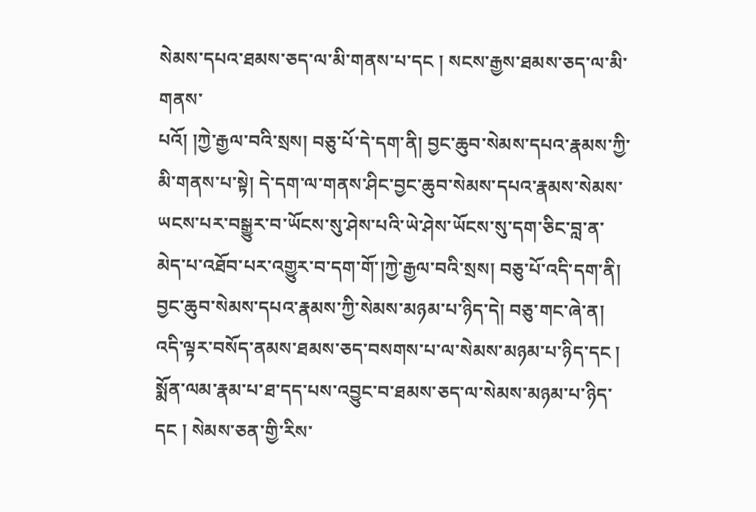སེམས་དཔའ་ཐམས་ཅད་ལ་མི་གནས་པ་དང ། སངས་རྒྱས་ཐམས་ཅད་ལ་མི་གནས་
པའོ། །ཀྱེ་རྒྱལ་བའི་སྲས། བཅུ་པོ་དེ་དག་ནི། བྱང་ཆུབ་སེམས་དཔའ་རྣམས་ཀྱི་མི་གནས་པ་སྟེ། དེ་དག་ལ་གནས་ཤིང་བྱང་ཆུབ་སེམས་དཔའ་རྣམས་སེམས་ཡངས་པར་བསྒྱུར་བ་ཡོངས་སུ་ཤེས་པའི་ཡེ་ཤེས་ཡོངས་སུ་དག་ཅིང་བླ་ན་མེད་པ་འཐོབ་པར་འགྱུར་བ་དག་གོ་།ཀྱེ་རྒྱལ་བའི་སྲས། བཅུ་པོ་འདི་དག་ནི། བྱང་ཆུབ་སེམས་དཔའ་རྣམས་ཀྱི་སེམས་མཉམ་པ་ཉིད་དེ། བཅུ་གང་ཞེ་ན། འདི་ལྟར་བསོད་ནམས་ཐམས་ཅད་བསགས་པ་ལ་སེམས་མཉམ་པ་ཉིད་དང ། སྨོན་ལམ་རྣམ་པ་ཐ་དད་པས་འབྱུང་བ་ཐམས་ཅད་ལ་སེམས་མཉམ་པ་ཉིད་དང ། སེམས་ཅན་གྱི་རིས་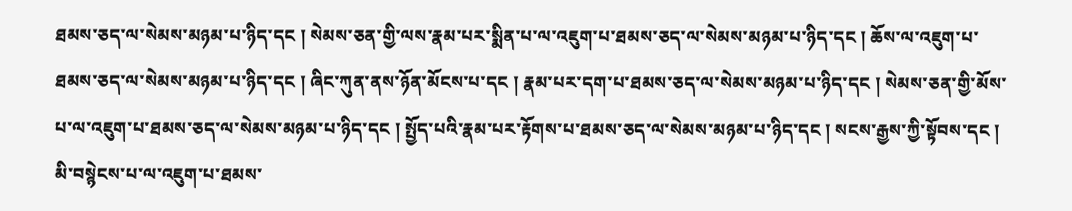ཐམས་ཅད་ལ་སེམས་མཉམ་པ་ཉིད་དང ། སེམས་ཅན་གྱི་ལས་རྣམ་པར་སྨིན་པ་ལ་འཇུག་པ་ཐམས་ཅད་ལ་སེམས་མཉམ་པ་ཉིད་དང ། ཆོས་ལ་འཇུག་པ་ཐམས་ཅད་ལ་སེམས་མཉམ་པ་ཉིད་དང ། ཞིང་ཀུན་ནས་ཉོན་མོངས་པ་དང ། རྣམ་པར་དག་པ་ཐམས་ཅད་ལ་སེམས་མཉམ་པ་ཉིད་དང ། སེམས་ཅན་གྱི་མོས་པ་ལ་འཇུག་པ་ཐམས་ཅད་ལ་སེམས་མཉམ་པ་ཉིད་དང ། སྤྱོད་པའི་རྣམ་པར་རྟོགས་པ་ཐམས་ཅད་ལ་སེམས་མཉམ་པ་ཉིད་དང ། སངས་རྒྱས་ཀྱི་སྟོབས་དང ། མི་བསྙེངས་པ་ལ་འཇུག་པ་ཐམས་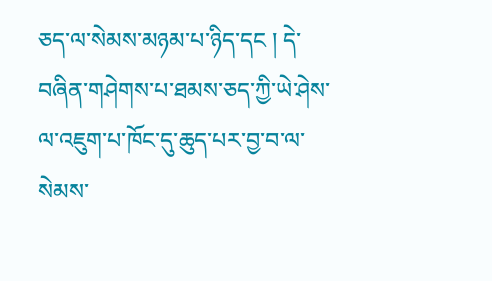ཅད་ལ་སེམས་མཉམ་པ་ཉིད་དང ། དེ་བཞིན་གཤེགས་པ་ཐམས་ཅད་ཀྱི་ཡེ་ཤེས་ལ་འཇུག་པ་ཁོང་དུ་ཆུད་པར་བྱ་བ་ལ་སེམས་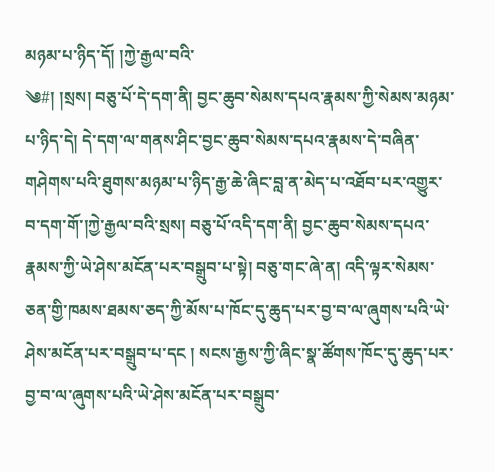མཉམ་པ་ཉིད་དོ། །ཀྱེ་རྒྱལ་བའི་
༄#། །སྲས། བཅུ་པོ་དེ་དག་ནི། བྱང་ཆུབ་སེམས་དཔའ་རྣམས་ཀྱི་སེམས་མཉམ་པ་ཉིད་དེ། དེ་དག་ལ་གནས་ཤིང་བྱང་ཆུབ་སེམས་དཔའ་རྣམས་དེ་བཞིན་གཤེགས་པའི་ཐུགས་མཉམ་པ་ཉིད་རྒྱ་ཆེ་ཞིང་བླ་ན་མེད་པ་འཐོབ་པར་འགྱུར་བ་དག་གོ་།ཀྱེ་རྒྱལ་བའི་སྲས། བཅུ་པོ་འདི་དག་ནི། བྱང་ཆུབ་སེམས་དཔའ་རྣམས་ཀྱི་ཡེ་ཤེས་མངོན་པར་བསྒྲུབ་པ་སྟེ། བཅུ་གང་ཞེ་ན། འདི་ལྟར་སེམས་ཅན་གྱི་ཁམས་ཐམས་ཅད་ཀྱི་མོས་པ་ཁོང་དུ་ཆུད་པར་བྱ་བ་ལ་ཞུགས་པའི་ཡེ་ཤེས་མངོན་པར་བསྒྲུབ་པ་དང ། སངས་རྒྱས་ཀྱི་ཞིང་སྣ་ཚོགས་ཁོང་དུ་ཆུད་པར་བྱ་བ་ལ་ཞུགས་པའི་ཡེ་ཤེས་མངོན་པར་བསྒྲུབ་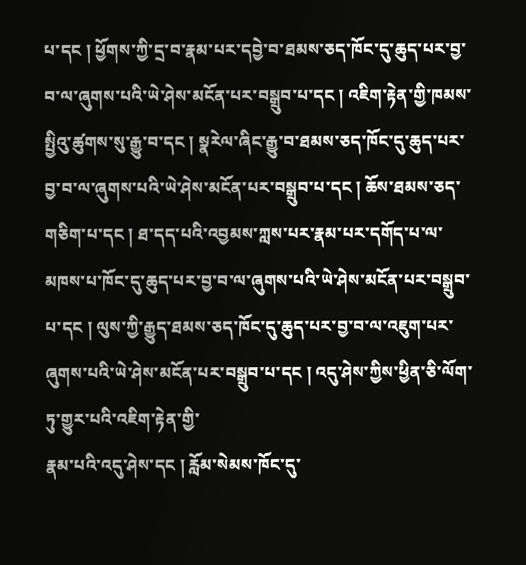པ་དང ། ཕྱོགས་ཀྱི་དྲ་བ་རྣམ་པར་དབྱེ་བ་ཐམས་ཅད་ཁོང་དུ་ཆུད་པར་བྱ་བ་ལ་ཞུགས་པའི་ཡེ་ཤེས་མངོན་པར་བསྒྲུབ་པ་དང ། འཇིག་རྟེན་གྱི་ཁམས་སྤྱིའུ་ཚུགས་སུ་རྒྱུ་བ་དང ། སྣརེལ་ཞིང་རྒྱུ་བ་ཐམས་ཅད་ཁོང་དུ་ཆུད་པར་བྱ་བ་ལ་ཞུགས་པའི་ཡེ་ཤེས་མངོན་པར་བསྒྲུབ་པ་དང ། ཆོས་ཐམས་ཅད་གཅིག་པ་དང ། ཐ་དད་པའི་འབྱམས་ཀླས་པར་རྣམ་པར་དགོད་པ་ལ་མཁས་པ་ཁོང་དུ་ཆུད་པར་བྱ་བ་ལ་ཞུགས་པའི་ཡེ་ཤེས་མངོན་པར་བསྒྲུབ་པ་དང ། ལུས་ཀྱི་རྒྱུད་ཐམས་ཅད་ཁོང་དུ་ཆུད་པར་བྱ་བ་ལ་འཇུག་པར་ཞུགས་པའི་ཡེ་ཤེས་མངོན་པར་བསྒྲུབ་པ་དང ། འདུ་ཤེས་ཀྱིས་ཕྱིན་ཅི་ལོག་ཏུ་གྱུར་པའི་འཇིག་རྟེན་གྱི་
རྣམ་པའི་འདུ་ཤེས་དང ། རློམ་སེམས་ཁོང་དུ་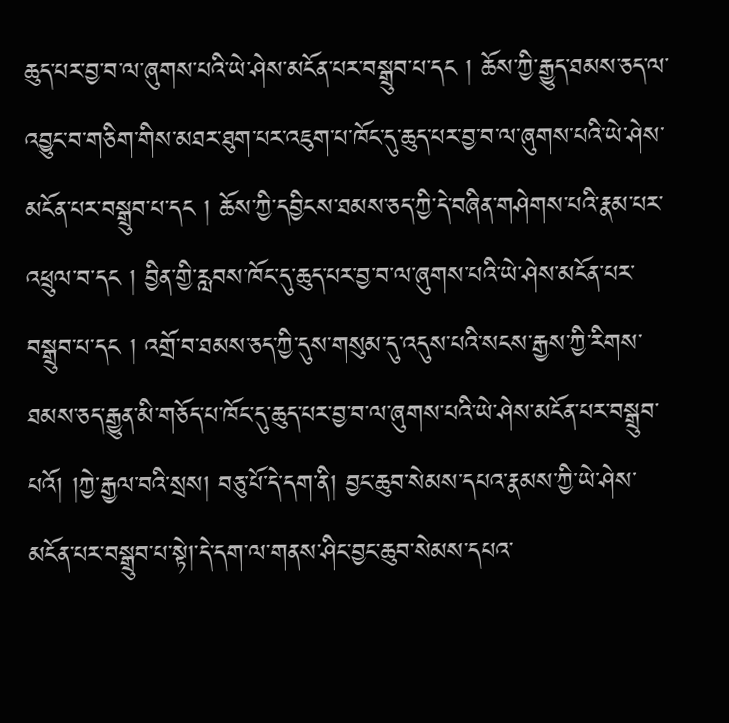ཆུད་པར་བྱ་བ་ལ་ཞུགས་པའི་ཡེ་ཤེས་མངོན་པར་བསྒྲུབ་པ་དང ། ཆོས་ཀྱི་རྒྱུད་ཐམས་ཅད་ལ་འབྱུང་བ་གཅིག་གིས་མཐར་ཐུག་པར་འཇུག་པ་ཁོང་དུ་ཆུད་པར་བྱ་བ་ལ་ཞུགས་པའི་ཡེ་ཤེས་མངོན་པར་བསྒྲུབ་པ་དང ། ཆོས་ཀྱི་དབྱིངས་ཐམས་ཅད་ཀྱི་དེ་བཞིན་གཤེགས་པའི་རྣམ་པར་འཕྲུལ་བ་དང ། བྱིན་གྱི་རླབས་ཁོང་དུ་ཆུད་པར་བྱ་བ་ལ་ཞུགས་པའི་ཡེ་ཤེས་མངོན་པར་བསྒྲུབ་པ་དང ། འགྲོ་བ་ཐམས་ཅད་ཀྱི་དུས་གསུམ་དུ་འདུས་པའི་སངས་རྒྱས་ཀྱི་རིགས་ཐམས་ཅད་རྒྱུན་མི་གཅོད་པ་ཁོང་དུ་ཆུད་པར་བྱ་བ་ལ་ཞུགས་པའི་ཡེ་ཤེས་མངོན་པར་བསྒྲུབ་པའོ། །ཀྱེ་རྒྱལ་བའི་སྲས། བཅུ་པོ་དེ་དག་ནི། བྱང་ཆུབ་སེམས་དཔའ་རྣམས་ཀྱི་ཡེ་ཤེས་མངོན་པར་བསྒྲུབ་པ་སྟེ།་དེ་དག་ལ་གནས་ཤིང་བྱང་ཆུབ་སེམས་དཔའ་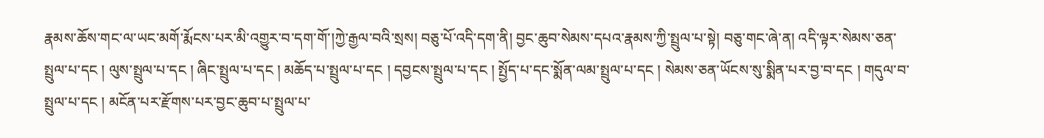རྣམས་ཆོས་གང་ལ་ཡང་མགོ་རྨོངས་པར་མི་འགྱུར་བ་དག་གོ་།ཀྱེ་རྒྱལ་བའི་སྲས། བཅུ་པོ་འདི་དག་ནི། བྱང་ཆུབ་སེམས་དཔའ་རྣམས་ཀྱི་སྤྲུལ་པ་སྟེ། བཅུ་གང་ཞེ་ན། འདི་ལྟར་སེམས་ཅན་སྤྲུལ་པ་དང ། ལུས་སྤྲུལ་པ་དང ། ཞིང་སྤྲུལ་པ་དང ། མཆོད་པ་སྤྲུལ་པ་དང ། དབྱངས་སྤྲུལ་པ་དང ། སྤྱོད་པ་དང་སྨོན་ལམ་སྤྲུལ་པ་དང ། སེམས་ཅན་ཡོངས་སུ་སྨིན་པར་བྱ་བ་དང ། གདུལ་བ་སྤྲུལ་པ་དང ། མངོན་པར་རྫོགས་པར་བྱང་ཆུབ་པ་སྤྲུལ་པ་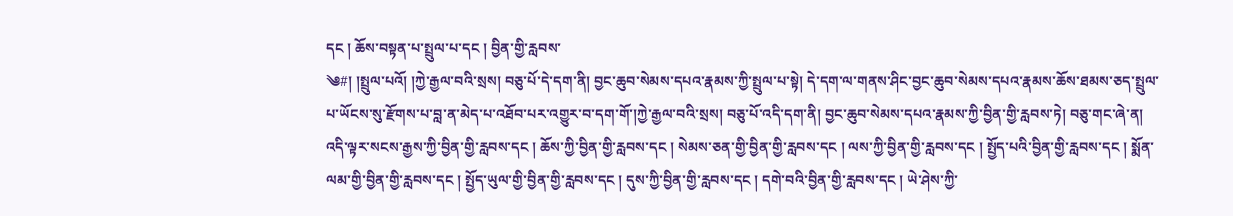དང ། ཆོས་བསྟན་པ་སྤྲུལ་པ་དང ། བྱིན་གྱི་རླབས་
༄#། །སྤྲུལ་པའོ། །ཀྱེ་རྒྱལ་བའི་སྲས། བཅུ་པོ་དེ་དག་ནི། བྱང་ཆུབ་སེམས་དཔའ་རྣམས་ཀྱི་སྤྲུལ་པ་སྟེ། དེ་དག་ལ་གནས་ཤིང་བྱང་ཆུབ་སེམས་དཔའ་རྣམས་ཆོས་ཐམས་ཅད་སྤྲུལ་པ་ཡོངས་སུ་རྫོགས་པ་བླ་ན་མེད་པ་འཐོབ་པར་འགྱུར་བ་དག་གོ་།ཀྱེ་རྒྱལ་བའི་སྲས། བཅུ་པོ་འདི་དག་ནི། བྱང་ཆུབ་སེམས་དཔའ་རྣམས་ཀྱི་བྱིན་གྱི་རླབས་ཏེ། བཅུ་གང་ཞེ་ན། འདི་ལྟར་སངས་རྒྱས་ཀྱི་བྱིན་གྱི་རླབས་དང ། ཆོས་ཀྱི་བྱིན་གྱི་རླབས་དང ། སེམས་ཅན་གྱི་བྱིན་གྱི་རླབས་དང ། ལས་ཀྱི་བྱིན་གྱི་རླབས་དང ། སྤྱོད་པའི་བྱིན་གྱི་རླབས་དང ། སྨོན་ལམ་གྱི་བྱིན་གྱི་རླབས་དང ། སྤྱོད་ཡུལ་གྱི་བྱིན་གྱི་རླབས་དང ། དུས་ཀྱི་བྱིན་གྱི་རླབས་དང ། དགེ་བའི་བྱིན་གྱི་རླབས་དང ། ཡེ་ཤེས་ཀྱི་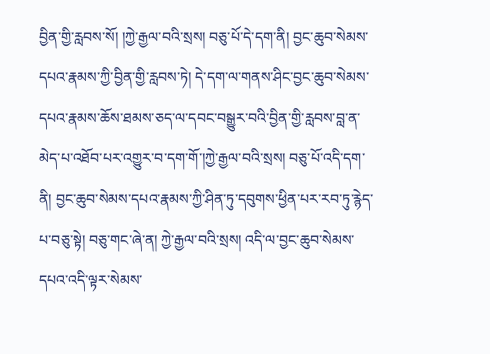བྱིན་གྱི་རླབས་སོ། །ཀྱེ་རྒྱལ་བའི་སྲས། བཅུ་པོ་དེ་དག་ནི། བྱང་ཆུབ་སེམས་དཔའ་རྣམས་ཀྱི་བྱིན་གྱི་རླབས་ཏེ། དེ་དག་ལ་གནས་ཤིང་བྱང་ཆུབ་སེམས་དཔའ་རྣམས་ཆོས་ཐམས་ཅད་ལ་དབང་བསྒྱུར་བའི་བྱིན་གྱི་རླབས་བླ་ན་མེད་པ་འཐོབ་པར་འགྱུར་བ་དག་གོ་།ཀྱེ་རྒྱལ་བའི་སྲས། བཅུ་པོ་འདི་དག་ནི། བྱང་ཆུབ་སེམས་དཔའ་རྣམས་ཀྱི་ཤིན་ཏུ་དབུགས་ཕྱིན་པར་རབ་ཏུ་རྙེད་པ་བཅུ་སྟེ། བཅུ་གང་ཞེ་ན། ཀྱེ་རྒྱལ་བའི་སྲས། འདི་ལ་བྱང་ཆུབ་སེམས་དཔའ་འདི་ལྟར་སེམས་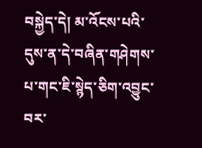བསྐྱེད་དེ། མ་འོངས་པའི་དུས་ན་དེ་བཞིན་གཤེགས་པ་གང་ཇི་སྙེད་ཅིག་འབྱུང་བར་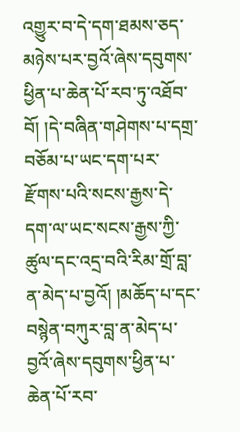འགྱུར་བ་དེ་དག་ཐམས་ཅད་མཉེས་པར་བྱའོ་ཞེས་དབུགས་ཕྱིན་པ་ཆེན་པོ་རབ་ཏུ་འཐོབ་བོ། །དེ་བཞིན་གཤེགས་པ་དགྲ་བཅོམ་པ་ཡང་དག་པར་རྫོགས་པའི་སངས་རྒྱས་དེ་དག་ལ་ཡང་སངས་རྒྱས་ཀྱི་ཚུལ་དང་འདྲ་བའི་རིམ་གྲོ་བླ་ན་མེད་པ་བྱའོ། །མཆོད་པ་དང་བསྙེན་བཀུར་བླ་ན་མེད་པ་བྱའོ་ཞེས་དབུགས་ཕྱིན་པ་ཆེན་པོ་རབ་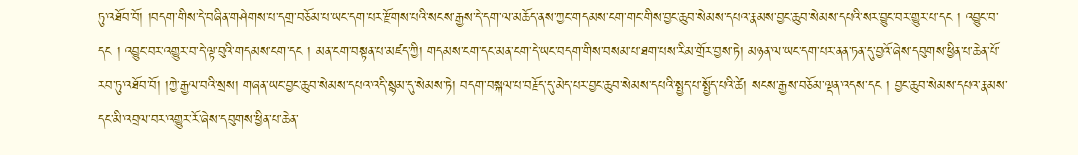ཏུ་འཐོབ་བོ། །བདག་གིས་དེ་བཞིན་གཤེགས་པ་དགྲ་བཅོམ་པ་ཡང་དག་པར་རྫོགས་པའི་སངས་རྒྱས་དེ་དག་ལ་མཆོད་ནས་ཀྱང་གདམས་ངག་གང་གིས་བྱང་ཆུབ་སེམས་དཔའ་རྣམས་བྱང་ཆུབ་སེམས་དཔའི་སར་བྱུང་བར་གྱུར་པ་དང ། འབྱུང་བ་དང ། འབྱུང་བར་འགྱུར་བ་དེ་ལྟ་བུའི་གདམས་ངག་དང ། མན་ངག་བསྟན་པ་མཛད་ཀྱི། གདམས་ངག་དང་མན་ངག་དེ་ཡང་བདག་གིས་བསམ་པ་ཐག་པས་རིམ་གྲོར་བྱས་ཏེ། མཉན་ལ་ཡང་དག་པར་ནན་ཏན་དུ་བྱའོ་ཞེས་དབུགས་ཕྱིན་པ་ཆེན་པོ་རབ་ཏུ་འཐོབ་བོ། །ཀྱེ་རྒྱལ་བའི་སྲས། གཞན་ཡང་བྱང་ཆུབ་སེམས་དཔའ་འདི་སྙམ་དུ་སེམས་ཏེ། བདག་བསྐལ་པ་བརྗོད་དུ་མེད་པར་བྱང་ཆུབ་སེམས་དཔའི་སྤྱད་པ་སྤྱོད་པའི་ཚེ། སངས་རྒྱས་བཅོམ་ལྡན་འདས་དང ། བྱང་ཆུབ་སེམས་དཔའ་རྣམས་དང་མི་འབྲལ་བར་འགྱུར་རོ་ཞེས་དབུགས་ཕྱིན་པ་ཆེན་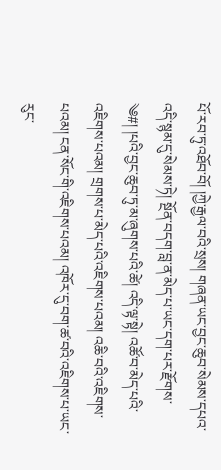པོ་རབ་ཏུ་འཐོབ་བོ། །ཀྱེ་རྒྱལ་བའི་སྲས། གཞན་ཡང་བྱང་ཆུབ་སེམས་དཔའ་འདི་སྙམ་དུ་སེམས་ཏེ། སྔོན་བདག་བླ་ན་མེད་པ་ཡང་དག་པར་རྫོགས་
༄#། །པའི་བྱང་ཆུབ་ཏུ་མ་ཞུགས་པའི་ཚེ། འདི་ལྟ་སྟེ། འཚོ་བ་མེད་པའི་འཇིགས་པའམ། གྲགས་པ་མེད་པའི་འཇིགས་པའམ། འཆི་བའི་འཇིགས་པའམ། ངན་སོང་གི་འཇིགས་པའམ། འཁོར་དུ་བག་ཚ་བའི་འཇིགས་པ་ཡང་རུང་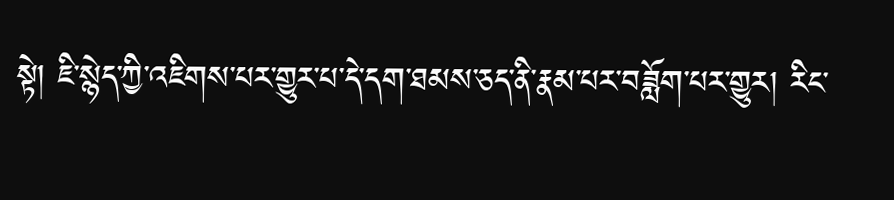སྟེ། ཇི་སྙེད་ཀྱི་འཇིགས་པར་གྱུར་པ་དེ་དག་ཐམས་ཅད་ནི་རྣམ་པར་བཟློག་པར་གྱུར། རིང་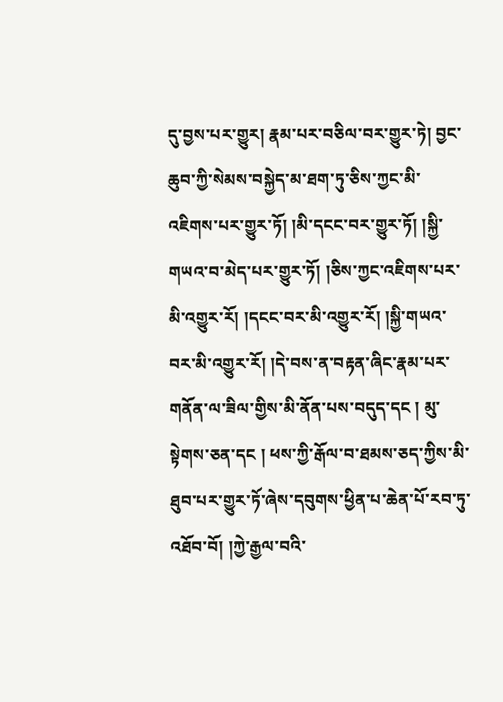དུ་བྱས་པར་གྱུར། རྣམ་པར་བཅིལ་བར་གྱུར་ཏེ། བྱང་ཆུབ་ཀྱི་སེམས་བསྐྱེད་མ་ཐག་ཏུ་ཅིས་ཀྱང་མི་འཇིགས་པར་གྱུར་ཏོ། །མི་དངང་བར་གྱུར་ཏོ། །སྐྱི་གཡའ་བ་མེད་པར་གྱུར་ཏོ། །ཅིས་ཀྱང་འཇིགས་པར་མི་འགྱུར་རོ། །དངང་བར་མི་འགྱུར་རོ། །སྐྱི་གཡའ་བར་མི་འགྱུར་རོ། །དེ་བས་ན་བརྟན་ཞིང་རྣམ་པར་གནོན་ལ་ཟིལ་གྱིས་མི་ནོན་པས་བདུད་དང ། མུ་སྟེགས་ཅན་དང ། ཕས་ཀྱི་རྒོལ་བ་ཐམས་ཅད་ཀྱིས་མི་ཐུབ་པར་གྱུར་ཏོ་ཞེས་དབུགས་ཕྱིན་པ་ཆེན་པོ་རབ་ཏུ་འཐོབ་བོ། །ཀྱེ་རྒྱལ་བའི་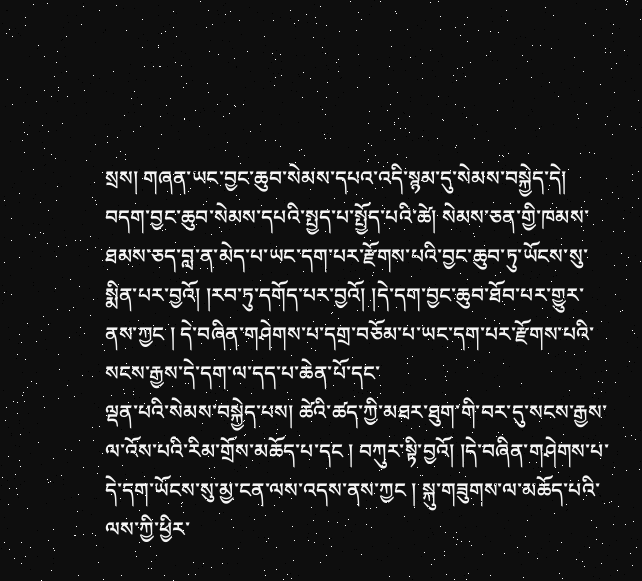སྲས། གཞན་ཡང་བྱང་ཆུབ་སེམས་དཔའ་འདི་སྙམ་དུ་སེམས་བསྐྱེད་དེ། བདག་བྱང་ཆུབ་སེམས་དཔའི་སྤྱད་པ་སྤྱོད་པའི་ཚེ། སེམས་ཅན་གྱི་ཁམས་ཐམས་ཅད་བླ་ན་མེད་པ་ཡང་དག་པར་རྫོགས་པའི་བྱང་ཆུབ་ཏུ་ཡོངས་སུ་སྨིན་པར་བྱའོ། །རབ་ཏུ་དགོད་པར་བྱའོ། །དེ་དག་བྱང་ཆུབ་ཐོབ་པར་གྱུར་ནས་ཀྱང ། དེ་བཞིན་གཤེགས་པ་དགྲ་བཅོམ་པ་ཡང་དག་པར་རྫོགས་པའི་སངས་རྒྱས་དེ་དག་ལ་དད་པ་ཆེན་པོ་དང་
ལྡན་པའི་སེམས་བསྐྱེད་པས། ཚེའི་ཚད་ཀྱི་མཐར་ཐུག་གི་བར་དུ་སངས་རྒྱས་ལ་འོས་པའི་རིམ་གྲོས་མཆོད་པ་དང ། བཀུར་སྟི་བྱའོ། །དེ་བཞིན་གཤེགས་པ་དེ་དག་ཡོངས་སུ་མྱ་ངན་ལས་འདས་ནས་ཀྱང ། སྐུ་གཟུགས་ལ་མཆོད་པའི་ལས་ཀྱི་ཕྱིར་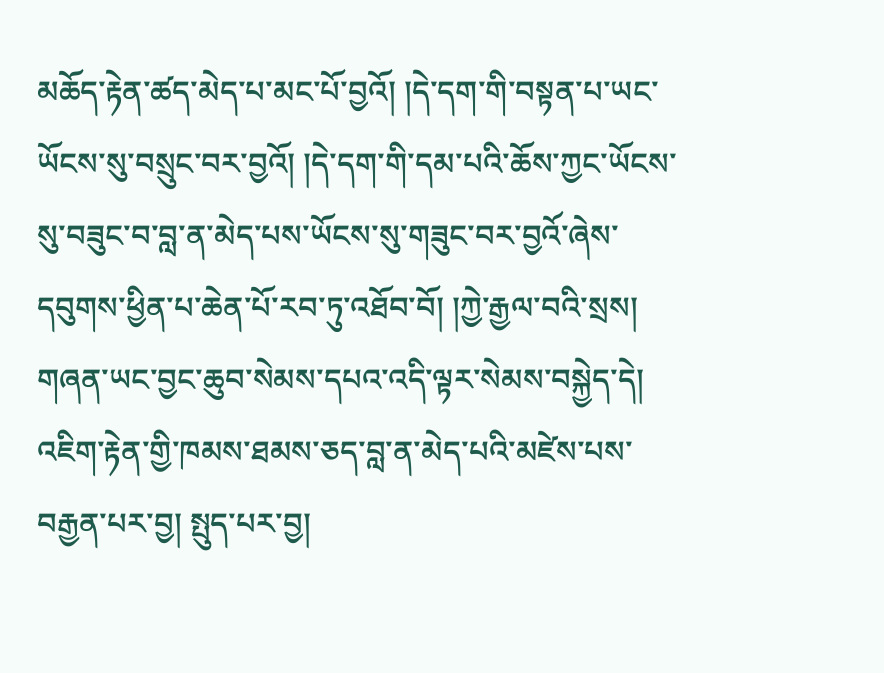མཆོད་རྟེན་ཚད་མེད་པ་མང་པོ་བྱའོ། །དེ་དག་གི་བསྟན་པ་ཡང་ཡོངས་སུ་བསྲུང་བར་བྱའོ། །དེ་དག་གི་དམ་པའི་ཆོས་ཀྱང་ཡོངས་སུ་བཟུང་བ་བླ་ན་མེད་པས་ཡོངས་སུ་གཟུང་བར་བྱའོ་ཞེས་དབུགས་ཕྱིན་པ་ཆེན་པོ་རབ་ཏུ་འཐོབ་བོ། །ཀྱེ་རྒྱལ་བའི་སྲས། གཞན་ཡང་བྱང་ཆུབ་སེམས་དཔའ་འདི་ལྟར་སེམས་བསྐྱེད་དེ། འཇིག་རྟེན་གྱི་ཁམས་ཐམས་ཅད་བླ་ན་མེད་པའི་མཛེས་པས་བརྒྱན་པར་བྱ། སྤུད་པར་བྱ།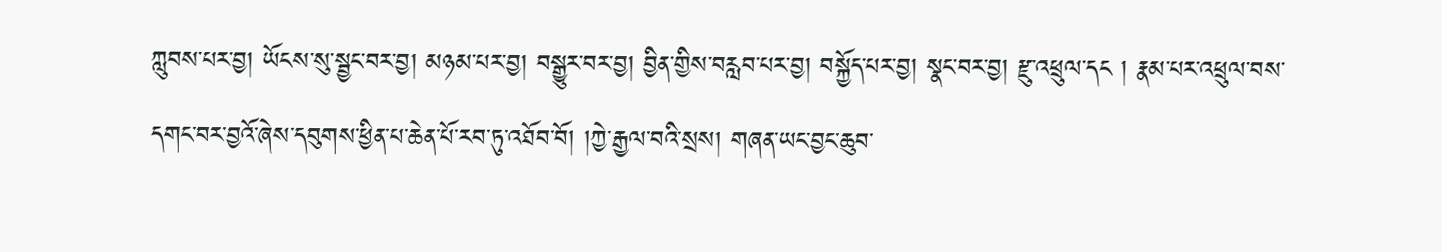ཀླུབས་པར་བྱ། ཡོངས་སུ་སྦྱང་བར་བྱ། མཉམ་པར་བྱ། བསྒྱུར་བར་བྱ། བྱིན་གྱིས་བརླབ་པར་བྱ། བསྐྱོད་པར་བྱ། སྣང་བར་བྱ། རྫུ་འཕྲུལ་དང ། རྣམ་པར་འཕྲུལ་བས་དགང་བར་བྱའོ་ཞེས་དབུགས་ཕྱིན་པ་ཆེན་པོ་རབ་ཏུ་འཐོབ་བོ། །ཀྱེ་རྒྱལ་བའི་སྲས། གཞན་ཡང་བྱང་ཆུབ་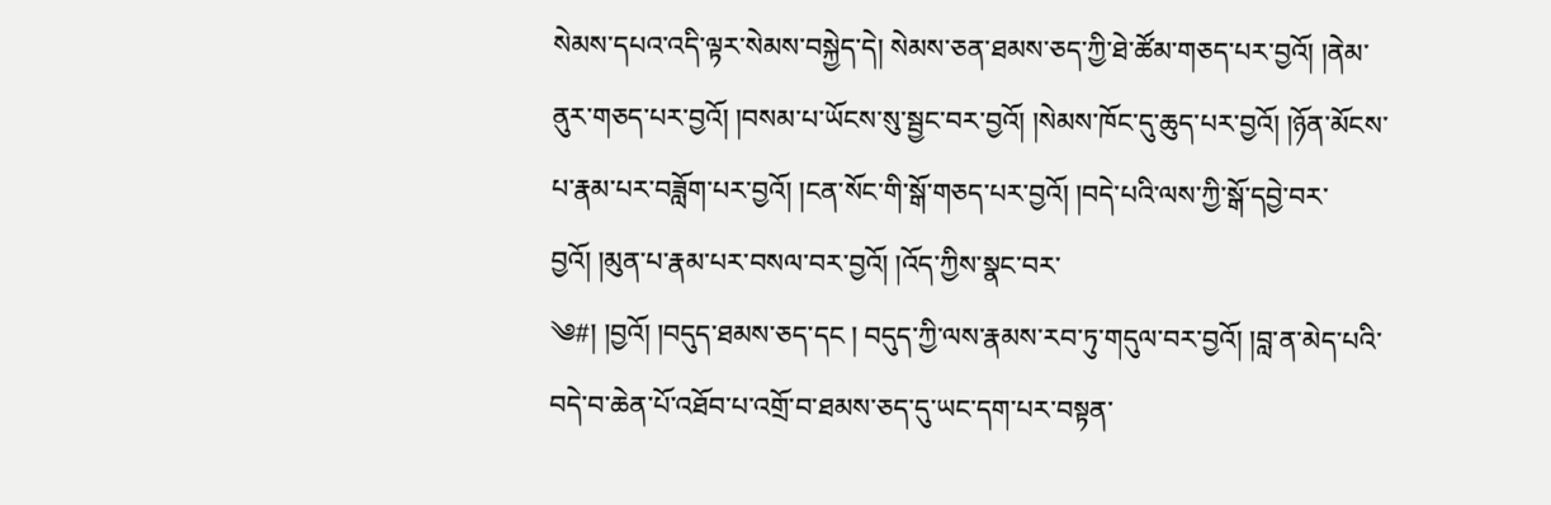སེམས་དཔའ་འདི་ལྟར་སེམས་བསྐྱེད་དེ། སེམས་ཅན་ཐམས་ཅད་ཀྱི་ཐེ་ཚོམ་གཅད་པར་བྱའོ། །ནེམ་ནུར་གཅད་པར་བྱའོ། །བསམ་པ་ཡོངས་སུ་སྦྱང་བར་བྱའོ། །སེམས་ཁོང་དུ་ཆུད་པར་བྱའོ། །ཉོན་མོངས་པ་རྣམ་པར་བཟློག་པར་བྱའོ། །ངན་སོང་གི་སྒོ་གཅད་པར་བྱའོ། །བདེ་པའི་ལས་ཀྱི་སྒོ་དབྱེ་བར་བྱའོ། །མུན་པ་རྣམ་པར་བསལ་བར་བྱའོ། །འོད་ཀྱིས་སྣང་བར་
༄#། །བྱའོ། །བདུད་ཐམས་ཅད་དང ། བདུད་ཀྱི་ལས་རྣམས་རབ་ཏུ་གདུལ་བར་བྱའོ། །བླ་ན་མེད་པའི་བདེ་བ་ཆེན་པོ་འཐོབ་པ་འགྲོ་བ་ཐམས་ཅད་དུ་ཡང་དག་པར་བསྟན་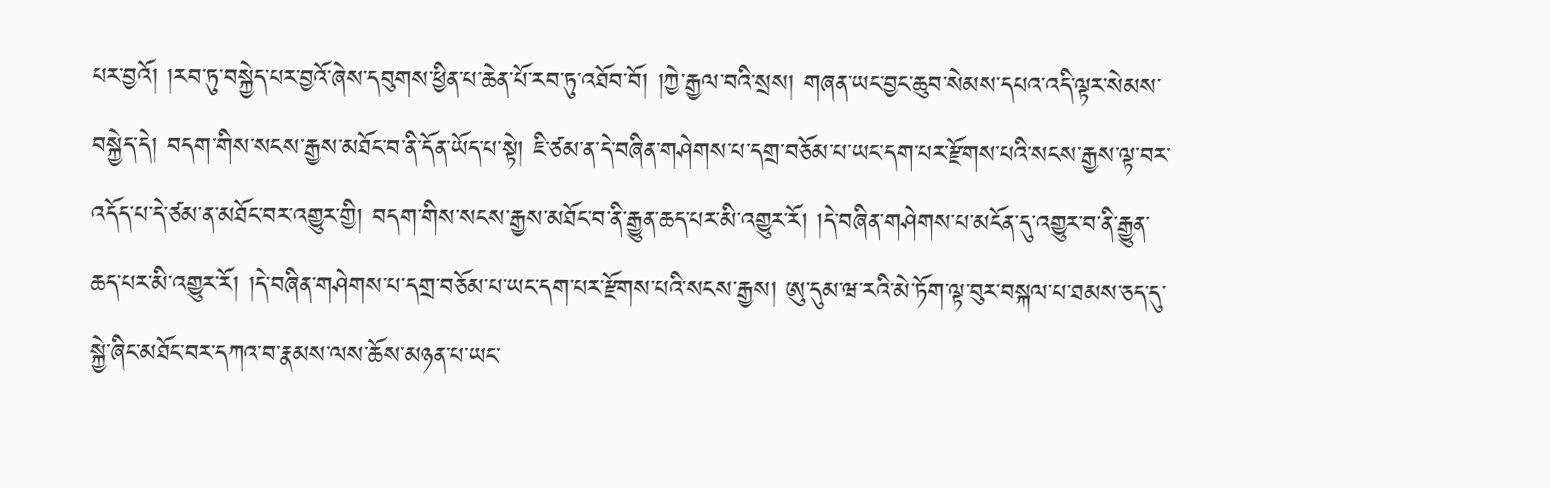པར་བྱའོ། །རབ་ཏུ་བསྐྱེད་པར་བྱའོ་ཞེས་དབུགས་ཕྱིན་པ་ཆེན་པོ་རབ་ཏུ་འཐོབ་བོ། །ཀྱེ་རྒྱལ་བའི་སྲས། གཞན་ཡང་བྱང་ཆུབ་སེམས་དཔའ་འདི་ལྟར་སེམས་བསྐྱེད་དེ། བདག་གིས་སངས་རྒྱས་མཐོང་བ་ནི་དོན་ཡོད་པ་སྟེ། ཇི་ཙམ་ན་དེ་བཞིན་གཤེགས་པ་དགྲ་བཅོམ་པ་ཡང་དག་པར་རྫོགས་པའི་སངས་རྒྱས་ལྟ་བར་འདོད་པ་དེ་ཙམ་ན་མཐོང་བར་འགྱུར་གྱི། བདག་གིས་སངས་རྒྱས་མཐོང་བ་ནི་རྒྱུན་ཆད་པར་མི་འགྱུར་རོ། །དེ་བཞིན་གཤེགས་པ་མངོན་དུ་འགྱུར་བ་ནི་རྒྱུན་ཆད་པར་མི་འགྱུར་རོ། །དེ་བཞིན་གཤེགས་པ་དགྲ་བཅོམ་པ་ཡང་དག་པར་རྫོགས་པའི་སངས་རྒྱས། ཨུ་དུམ་ཝ་རའི་མེ་ཏོག་ལྟ་བུར་བསྐལ་པ་ཐམས་ཅད་དུ་སྐྱེ་ཞིང་མཐོང་བར་དཀའ་བ་རྣམས་ལས་ཆོས་མཉན་པ་ཡང་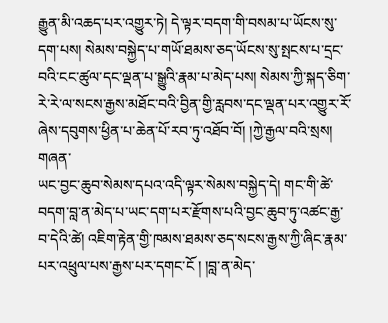རྒྱུན་མི་འཆད་པར་འགྱུར་ཏེ། དེ་ལྟར་བདག་གི་བསམ་པ་ཡོངས་སུ་དག་པས། སེམས་བསྐྱེད་པ་གཡོ་ཐམས་ཅད་ཡོངས་སུ་སྤངས་པ་དྲང་བའི་ངང་ཚུལ་དང་ལྡན་པ་སྒྱུའི་རྣམ་པ་མེད་པས། སེམས་ཀྱི་སྐད་ཅིག་རེ་རེ་ལ་སངས་རྒྱས་མཐོང་བའི་བྱིན་གྱི་རླབས་དང་ལྡན་པར་འགྱུར་རོ་ཞེས་དབུགས་ཕྱིན་པ་ཆེན་པོ་རབ་ཏུ་འཐོབ་བོ། །ཀྱེ་རྒྱལ་བའི་སྲས། གཞན་
ཡང་བྱང་ཆུབ་སེམས་དཔའ་འདི་ལྟར་སེམས་བསྐྱེད་དེ། གང་གི་ཚེ་བདག་བླ་ན་མེད་པ་ཡང་དག་པར་རྫོགས་པའི་བྱང་ཆུབ་ཏུ་འཚང་རྒྱ་བ་དེའི་ཚེ། འཇིག་རྟེན་གྱི་ཁམས་ཐམས་ཅད་སངས་རྒྱས་ཀྱི་ཞིང་རྣམ་པར་འཕྲུལ་པས་རྒྱས་པར་དགང་ངོ ། །བླ་ན་མེད་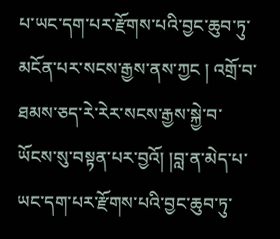པ་ཡང་དག་པར་རྫོགས་པའི་བྱང་ཆུབ་ཏུ་མངོན་པར་སངས་རྒྱས་ནས་ཀྱང ། འགྲོ་བ་ཐམས་ཅད་རེ་རེར་སངས་རྒྱས་སྐྱེ་བ་ཡོངས་སུ་བསྟན་པར་བྱའོ། །བླ་ན་མེད་པ་ཡང་དག་པར་རྫོགས་པའི་བྱང་ཆུབ་ཏུ་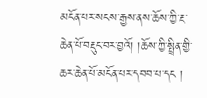མངོན་པར་སངས་རྒྱས་ནས་ཆོས་ཀྱི་རྔ་ཆེན་པོ་བརྡུང་བར་བྱའོ། །ཆོས་ཀྱི་སྤྲིན་གྱི་ཆར་ཆེན་པོ་མངོན་པར་དབབ་པ་དང །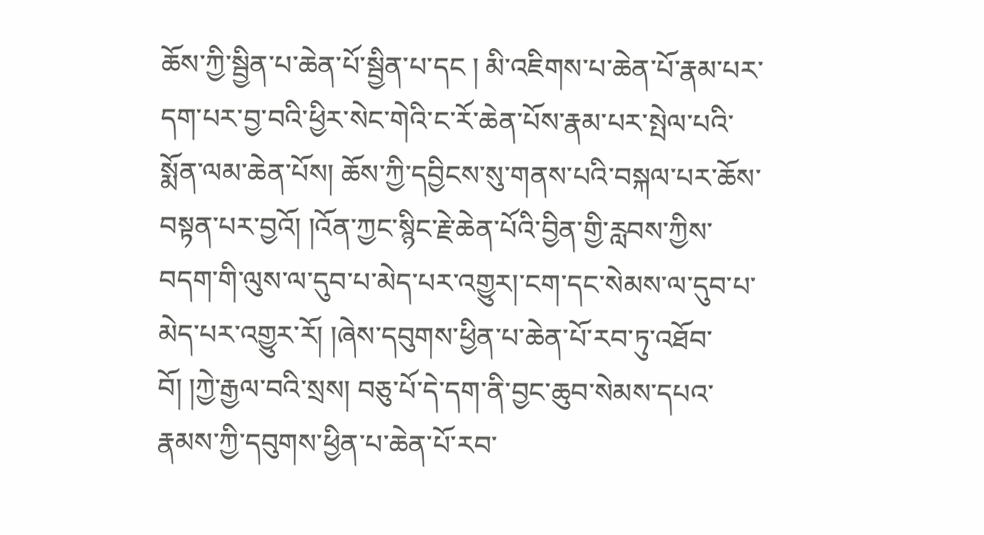ཆོས་ཀྱི་སྦྱིན་པ་ཆེན་པོ་སྦྱིན་པ་དང ། མི་འཇིགས་པ་ཆེན་པོ་རྣམ་པར་དག་པར་བྱ་བའི་ཕྱིར་སེང་གེའི་ང་རོ་ཆེན་པོས་རྣམ་པར་སྤེལ་པའི་སྨོན་ལམ་ཆེན་པོས། ཆོས་ཀྱི་དབྱིངས་སུ་གནས་པའི་བསྐལ་པར་ཆོས་བསྟན་པར་བྱའོ། །འོན་ཀྱང་སྙིང་རྗེ་ཆེན་པོའི་བྱིན་གྱི་རླབས་ཀྱིས་བདག་གི་ལུས་ལ་དུབ་པ་མེད་པར་འགྱུར།་ངག་དང་སེམས་ལ་དུབ་པ་མེད་པར་འགྱུར་རོ། །ཞེས་དབུགས་ཕྱིན་པ་ཆེན་པོ་རབ་ཏུ་འཐོབ་བོ། །ཀྱེ་རྒྱལ་བའི་སྲས། བཅུ་པོ་དེ་དག་ནི་བྱང་ཆུབ་སེམས་དཔའ་རྣམས་ཀྱི་དབུགས་ཕྱིན་པ་ཆེན་པོ་རབ་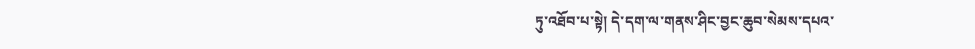ཏུ་འཐོབ་པ་སྟེ། དེ་དག་ལ་གནས་ཤིང་བྱང་ཆུབ་སེམས་དཔའ་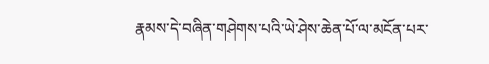རྣམས་དེ་བཞིན་གཤེགས་པའི་ཡེ་ཤེས་ཆེན་པོ་ལ་མངོན་པར་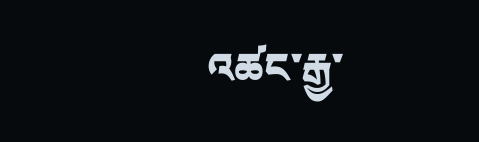འཚང་རྒྱ་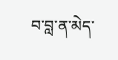བ་བླ་ན་མེད་